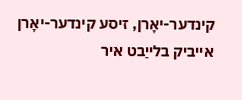קינדער-יאָרן, זיסע קינדער-יאָרן
אייביק בלייַבט איר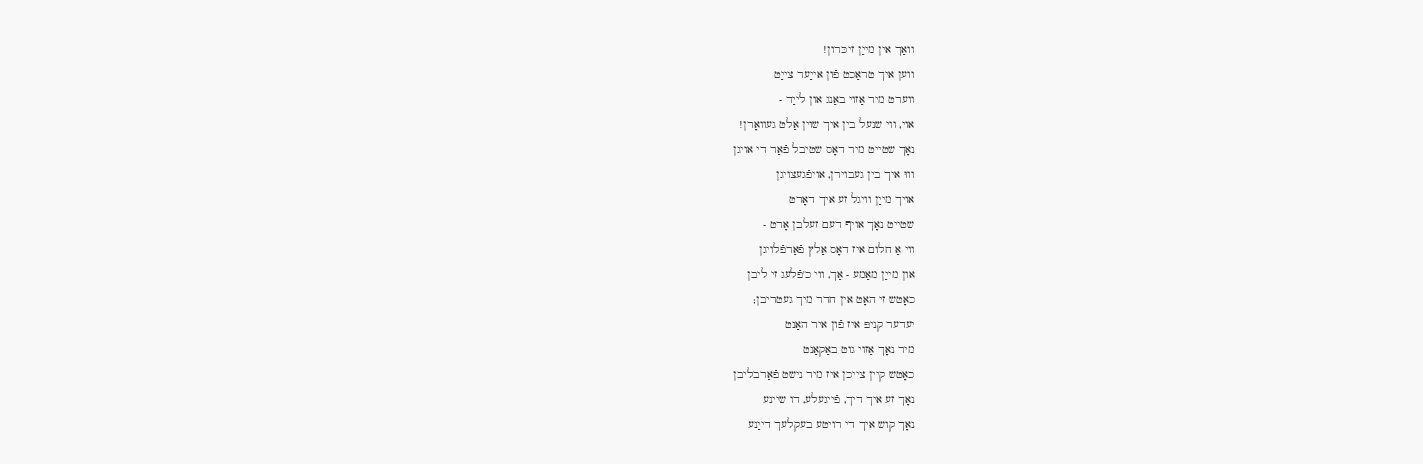וואַך אין מייַן זיכּרון!
ווען איך טראַכט פֿון אייַער צייַט
ווערט מיר אַזוי באַנג און לייַד -
אוי, ווי שנעל בין איך שוין אַלט געוואָרן!
נאָך שטייט מיר דאָס שטיבל פֿאַר די אויגן
וווּ איך בין געבוירן, אויפֿגעצויגן
אויך מייַן וויגל זע איך דאָרט
שטייט נאָך אויף דעם זעלבן אָרט -
ווי אַ חלום איז דאָס אַלץ פֿאַרפֿלויגן
און מייַן מאַמע - אַך, ווי כ'פֿלעג זי ליבן
כאָטש זי האָט אין חדר מיך געטריבן;
יעדער קניפּ איז פֿון איר האַנט
מיר נאָך אַזוי גוט באַקאַנט
כאָטש קיין צייכן איז מיר נישט פֿאַרבליבן
נאָך זע איך דיך, פֿייגעלע, דו שיינע
נאָך קוש איך די רויטע בעקלעך דייַנע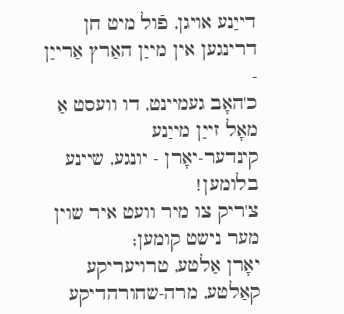דייַנע אויגן, פֿול מיט חן
דרינגען אין מייַן האַרץ אַרייַן -
כ'האָב געמיינט, דו וועסט אַ מאָל זייַן מייַנע
קינדער-יאָרן - יונגע, שיינע בלומען!
צ'ריק צו מיר וועט איר שוין מער נישט קומען;
יאָרן אַלטע, טרויעריקע
קאַלטע, מרה-שחורהדיקע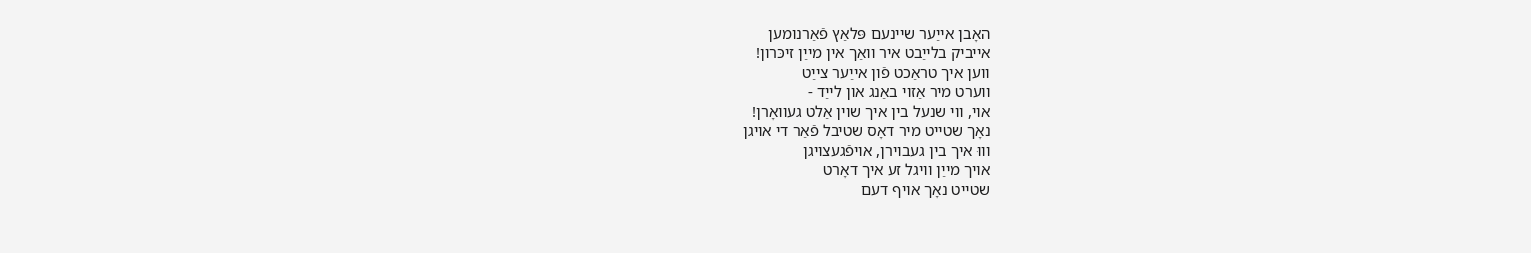האָבן אייַער שיינעם פּלאַץ פֿאַרנומען
אייביק בלייַבט איר וואַך אין מייַן זיכּרון!
ווען איך טראַכט פֿון אייַער צייַט
ווערט מיר אַזוי באַנג און לייַד -
אוי, ווי שנעל בין איך שוין אַלט געוואָרן!
נאָך שטייט מיר דאָס שטיבל פֿאַר די אויגן
וווּ איך בין געבוירן, אויפֿגעצויגן
אויך מייַן וויגל זע איך דאָרט
שטייט נאָך אויף דעם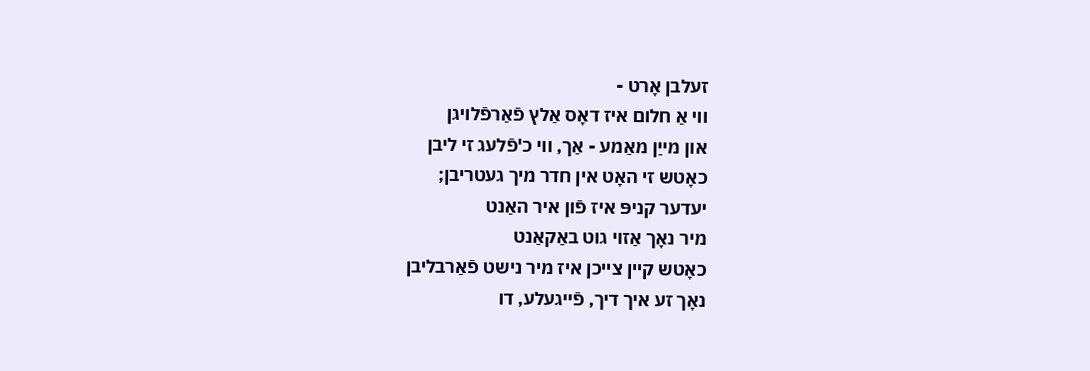זעלבן אָרט -
ווי אַ חלום איז דאָס אַלץ פֿאַרפֿלויגן
און מייַן מאַמע - אַך, ווי כ'פֿלעג זי ליבן
כאָטש זי האָט אין חדר מיך געטריבן;
יעדער קניפּ איז פֿון איר האַנט
מיר נאָך אַזוי גוט באַקאַנט
כאָטש קיין צייכן איז מיר נישט פֿאַרבליבן
נאָך זע איך דיך, פֿייגעלע, דו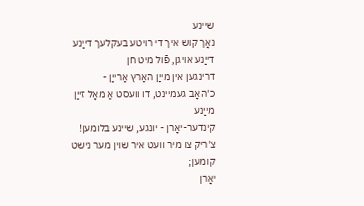שיינע
נאָך קוש איך די רויטע בעקלעך דייַנע
דייַנע אויגן, פֿול מיט חן
דרינגען אין מייַן האַרץ אַרייַן -
כ'האָב געמיינט, דו וועסט אַ מאָל זייַן מייַנע
קינדער-יאָרן - יונגע, שיינע בלומען!
צ'ריק צו מיר וועט איר שוין מער נישט קומען;
יאָרן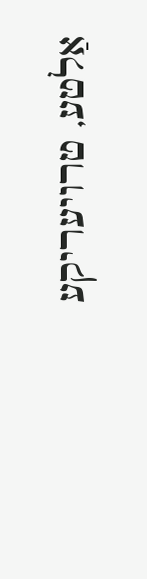אַלטע, טרויעריקע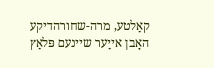קאַלטע, מרה-שחורהדיקע
האָבן אייַער שיינעם פּלאַץ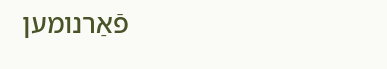פֿאַרנומען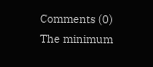Comments (0)
The minimum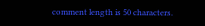comment length is 50 characters.